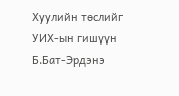Хуулийн төслийг УИХ-ын гишүүн Б.Бат-Эрдэнэ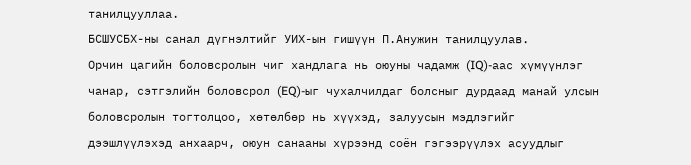танилцууллаа.
БСШУСБХ-ны санал дүгнэлтийг УИХ-ын гишүүн П.Анужин танилцуулав.
Орчин цагийн боловсролын чиг хандлага нь оюуны чадамж (IQ)-аас хүмүүнлэг чанар, сэтгэлийн боловсрол (EQ)-ыг чухалчилдаг болсныг дурдаад манай улсын боловсролын тогтолцоо, хөтөлбөр нь хүүхэд, залуусын мэдлэгийг дээшлүүлэхэд анхаарч, оюун санааны хүрээнд соён гэгээрүүлэх асуудлыг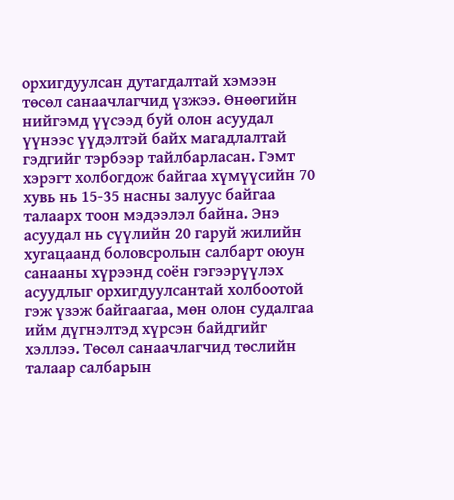орхигдуулсан дутагдалтай хэмээн төсөл санаачлагчид үзжээ. Өнөөгийн нийгэмд үүсээд буй олон асуудал үүнээс үүдэлтэй байх магадлалтай гэдгийг тэрбээр тайлбарласан. Гэмт хэрэгт холбогдож байгаа хүмүүсийн 70 хувь нь 15-35 насны залуус байгаа талаарх тоон мэдээлэл байна. Энэ асуудал нь сүүлийн 20 гаруй жилийн хугацаанд боловсролын салбарт оюун санааны хүрээнд соён гэгээрүүлэх асуудлыг орхигдуулсантай холбоотой гэж үзэж байгаагаа, мөн олон судалгаа ийм дүгнэлтэд хүрсэн байдгийг хэллээ. Төсөл санаачлагчид төслийн талаар салбарын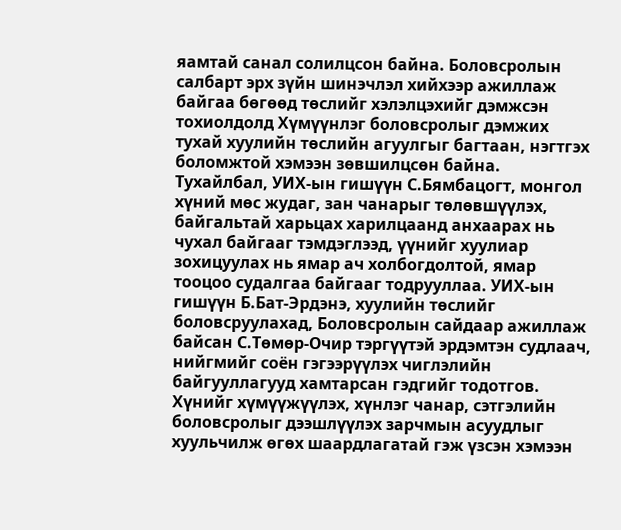яамтай санал солилцсон байна. Боловсролын салбарт эрх зүйн шинэчлэл хийхээр ажиллаж байгаа бөгөөд төслийг хэлэлцэхийг дэмжсэн тохиолдолд Хүмүүнлэг боловсролыг дэмжих тухай хуулийн төслийн агуулгыг багтаан, нэгтгэх боломжтой хэмээн зөвшилцсөн байна.
Тухайлбал, УИХ-ын гишүүн С.Бямбацогт, монгол хүний мөс жудаг, зан чанарыг төлөвшүүлэх, байгальтай харьцах харилцаанд анхаарах нь чухал байгааг тэмдэглээд, үүнийг хуулиар зохицуулах нь ямар ач холбогдолтой, ямар тооцоо судалгаа байгааг тодрууллаа. УИХ-ын гишүүн Б.Бат-Эрдэнэ, хуулийн төслийг боловсруулахад, Боловсролын сайдаар ажиллаж байсан С.Төмөр-Очир тэргүүтэй эрдэмтэн судлаач, нийгмийг соён гэгээрүүлэх чиглэлийн байгууллагууд хамтарсан гэдгийг тодотгов. Хүнийг хүмүүжүүлэх, хүнлэг чанар, сэтгэлийн боловсролыг дээшлүүлэх зарчмын асуудлыг хуульчилж өгөх шаардлагатай гэж үзсэн хэмээн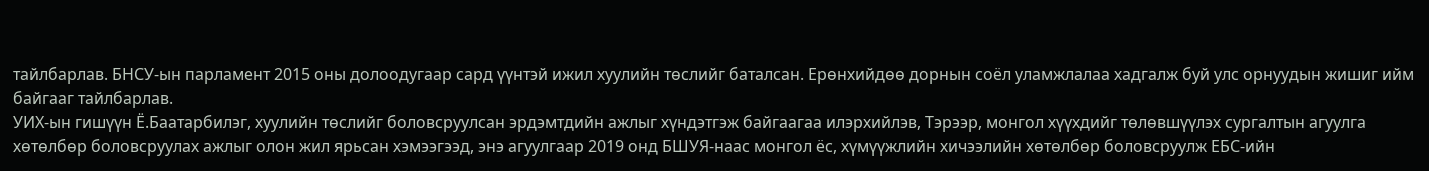тайлбарлав. БНСУ-ын парламент 2015 оны долоодугаар сард үүнтэй ижил хуулийн төслийг баталсан. Ерөнхийдөө дорнын соёл уламжлалаа хадгалж буй улс орнуудын жишиг ийм байгааг тайлбарлав.
УИХ-ын гишүүн Ё.Баатарбилэг, хуулийн төслийг боловсруулсан эрдэмтдийн ажлыг хүндэтгэж байгаагаа илэрхийлэв, Тэрээр, монгол хүүхдийг төлөвшүүлэх сургалтын агуулга хөтөлбөр боловсруулах ажлыг олон жил ярьсан хэмээгээд, энэ агуулгаар 2019 онд БШУЯ-наас монгол ёс, хүмүүжлийн хичээлийн хөтөлбөр боловсруулж ЕБС-ийн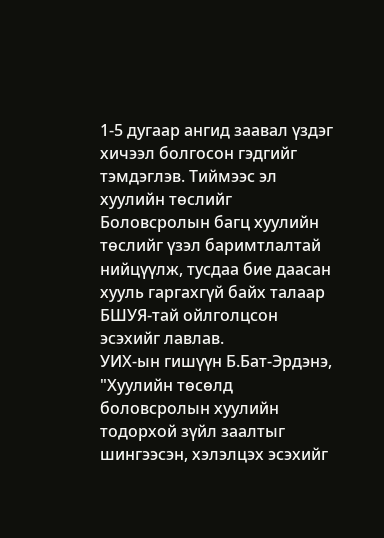1-5 дугаар ангид заавал үздэг хичээл болгосон гэдгийг тэмдэглэв. Тиймээс эл хуулийн төслийг Боловсролын багц хуулийн төслийг үзэл баримтлалтай нийцүүлж, тусдаа бие даасан хууль гаргахгүй байх талаар БШУЯ-тай ойлголцсон эсэхийг лавлав.
УИХ-ын гишүүн Б.Бат-Эрдэнэ, "Хуулийн төсөлд боловсролын хуулийн тодорхой зүйл заалтыг шингээсэн, хэлэлцэх эсэхийг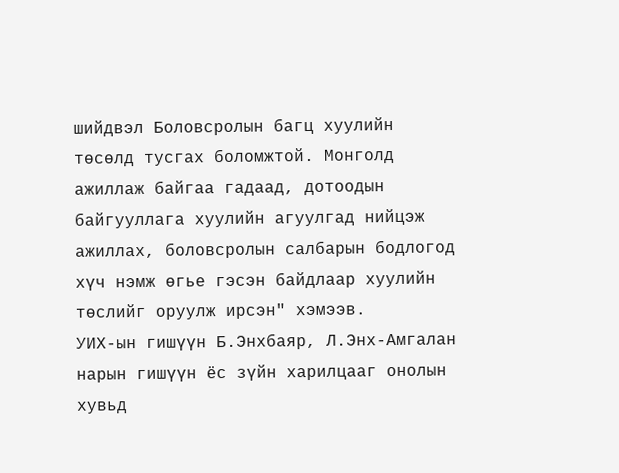шийдвэл Боловсролын багц хуулийн төсөлд тусгах боломжтой. Монголд ажиллаж байгаа гадаад, дотоодын байгууллага хуулийн агуулгад нийцэж ажиллах, боловсролын салбарын бодлогод хүч нэмж өгье гэсэн байдлаар хуулийн төслийг оруулж ирсэн" хэмээв.
УИХ-ын гишүүн Б.Энхбаяр, Л.Энх-Амгалан нарын гишүүн ёс зүйн харилцааг онолын хувьд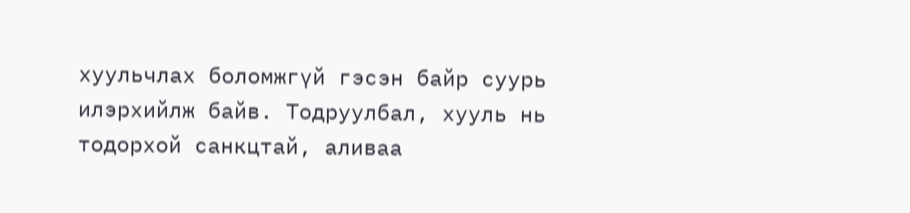хуульчлах боломжгүй гэсэн байр суурь илэрхийлж байв. Тодруулбал, хууль нь тодорхой санкцтай, аливаа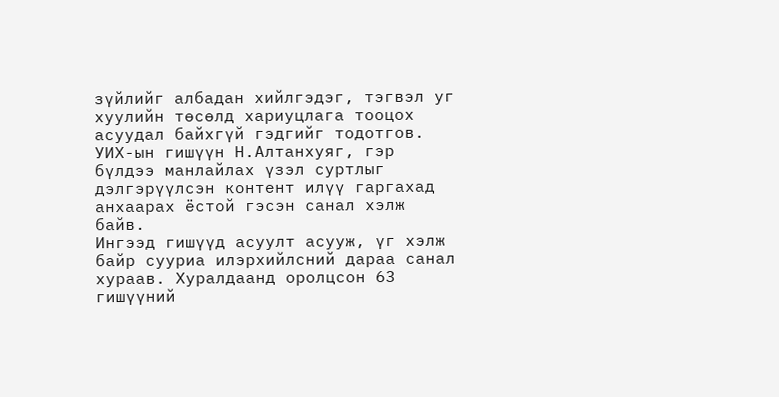зүйлийг албадан хийлгэдэг, тэгвэл уг хуулийн төсөлд хариуцлага тооцох асуудал байхгүй гэдгийг тодотгов. УИХ-ын гишүүн Н.Алтанхуяг, гэр бүлдээ манлайлах үзэл суртлыг дэлгэрүүлсэн контент илүү гаргахад анхаарах ёстой гэсэн санал хэлж байв.
Ингээд гишүүд асуулт асууж, үг хэлж байр сууриа илэрхийлсний дараа санал хураав. Хуралдаанд оролцсон 63 гишүүний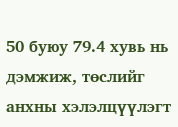50 буюу 79.4 хувь нь дэмжиж, төслийг анхны хэлэлцүүлэгт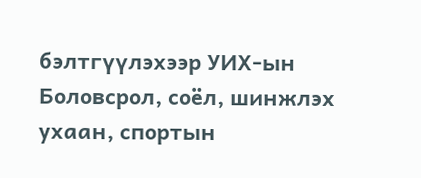бэлтгүүлэхээр УИХ-ын Боловсрол, соёл, шинжлэх ухаан, спортын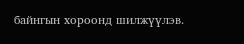байнгын хороонд шилжүүлэв.